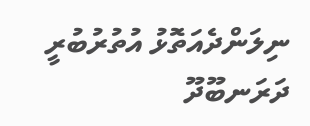ނިލަންދެއަތޮޅު އުތުރުބުރީ ދަރަނބޫދޫ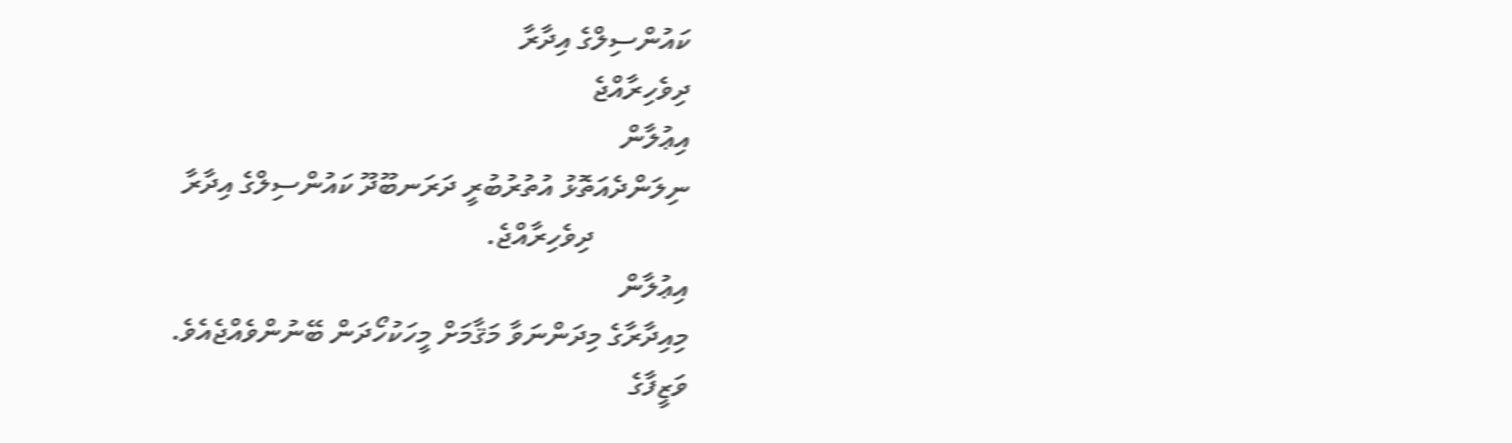ކައުންސިލްގެ އިދާރާ
ދިވެހިރާއްޖެ
އިޢުލާން
ނިލަންދެއަތޮޅު އުތުރުބުރީ ދަރަނބޫދޫ ކައުންސިލްގެ އިދާރާ
             ދިވެހިރާއްޖެ.
އިޢުލާން
މިއިދާރާގެ މިދަންނަވާ މަޤާމަށް މީހަކުހޯދަން ބޭނުންވެއްޖެއެވެ.
ވަޒީފާގެ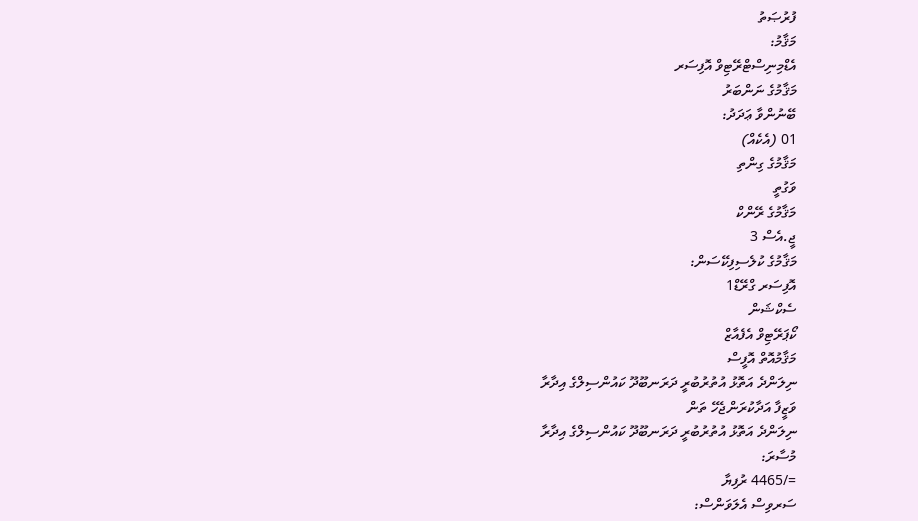ފުރުޞަތު
މަޤާމު:
އެޑްމިނިސްޓްރޭޓިވް އޮފިސަރ
މަޤާމުގެ ނަންބަރު
ބޭނުންވާ ޢަދަދު:
01 (އެކެއް)
މަޤާމުގެ ގިންތި
ވަގުތީ
މަޤާމުގެ ރޭންކް
ޖީ.އެސް 3
މަޤާމުގެ ކުލެސިފިކޭސަން:
އޮފިސަރ ގްރޭޑް1
ސެކްޝަން
ކޯޕަރޭޓިވް އެފެއާޒް
މަޤާމުއޮތް އޮފީސް
ނިލަންދެ އަތޮޅު އުތުރުބުރީ ދަރަނބޫދޫ ކައުންސިލްގެ އިދާރާ
ވަޒީފާ އަދާކުރަންޖެހޭ ތަން
ނިލަންދެ އަތޮޅު އުތުރުބުރީ ދަރަނބޫދޫ ކައުންސިލްގެ އިދާރާ
މުސާރަ:
=/4465 ރުފިޔާ
ސަރވިސް އެލަވަންސް: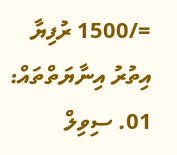=/1500 ރުފިޔާ
އިތުރު އިނާޔަތްތައް:
01. ސިވިލް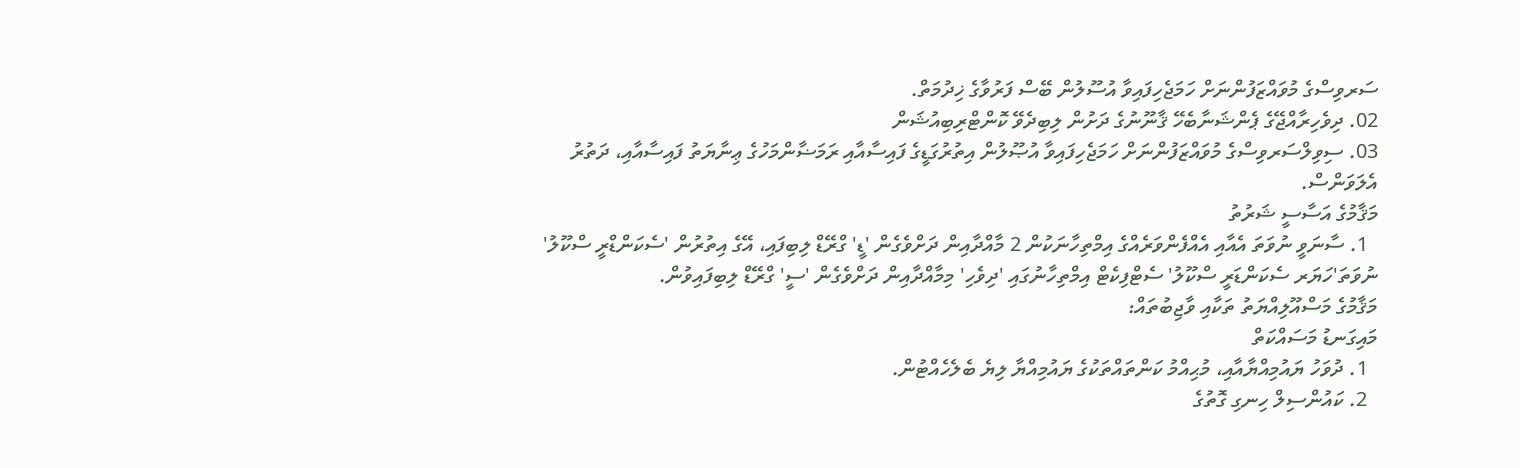ސަރވިސްގެ މުވައްޒަފުންނަށް ހަމަޖެހިފައިވާ އުސޫލުން ބޭސް ފަރުވާގެ ޚިދުމަތް.
02. ދިވެހިރާއްޖޭގެ ޕެންޝަނާބެހޭ ޤާނޫނުގެ ދަށުން ލިބިދެވޭ ކޮންޓްރިބިއުޝަން
03. ސިވިލްސަރވިސްގެ މުވައްޒަފުންނަށް ހަމަޖެހިފައިވާ އުޞޫލުން އިތުރުގަޑީގެ ފައިސާއާއި ރަމަޟާންމަހުގެ ޢިނާޔަތު ފައިސާއާއި، ދަތުރު އެލަވަންސް.
މަޤާމުގެ އަސާސީ ޝަރުތު
  1. ސާނަވީ ނުވަތަ އެއާއި އެއްފެންވަރެއްގެ އިމްތިހާނަކުން 2 މާއްދާއިން ދަށްވެގެން 'ޑީ' ގްރޭޑް ލިބިފައި، އޭގެ އިތުރުން 'ސެކަންޑްރީ ސްކޫލު' ނުވަތަ'ހަޔަރ ސެކަންޑަރީ ސްކޫލު' ސެޓްފިކެޓް އިމްތިހާނުގައި 'ދިވެހި' މިމާއްދާއިން ދަށްވެގެން 'ސީ' ގްރޭޑް ލިބިފައިވުން.
މަޤާމުގެ މަސްއޫލިއްޔަތު ތަކާއި ވާޖިބުތައް:
މައިގަނޑު މަސައްކަތް
  1. ދުވަހު ޔައުމިއްޔާއާއި، މުޙިއްމު ކަންތައްތަކުގެ ޔައުމިއްޔާ ލިޔެ ބެލެހެއްޓުން.
  2. ކައުންސިލް ހިނގި ގޮތުގެ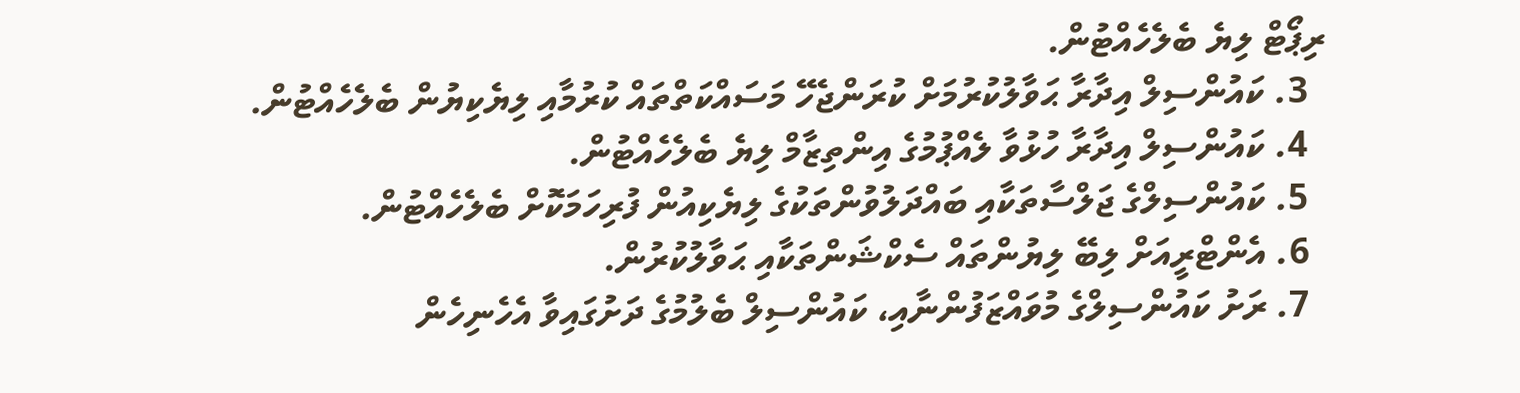ރިޕޯޓް ލިޔެ ބެލެހެއްޓުން.
  3. ކައުންސިލް އިދާރާ ޙަވާލުކުރުމަށް ކުރަންޖެހޭ މަސައްކަތްތައް ކުރުމާއި ލިޔެކިޔުން ބެލެހެއްޓުން.
  4. ކައުންސިލް އިދާރާ ހުޅުވާ ލެއްޕުމުގެ އިންތިޒާމް ލިޔެ ބެލެހެއްޓުން.
  5. ކައުންސިލްގެ ޖަލްސާތަކާއި ބައްދަލުވުންތަކުގެ ލިޔެކިއުން ފުރިހަމަކޮށް ބެލެހެއްޓުން.
  6. އެންޓްރީއަށް ލިބޭ ލިޔުންތައް ސެކްޝަންތަކާއި ޙަވާލުކުރުން.
  7. ރަށު ކައުންސިލްގެ މުވައްޒަފުންނާއި، ކައުންސިލް ބެލުމުގެ ދަށުގައިވާ އެހެނިހެން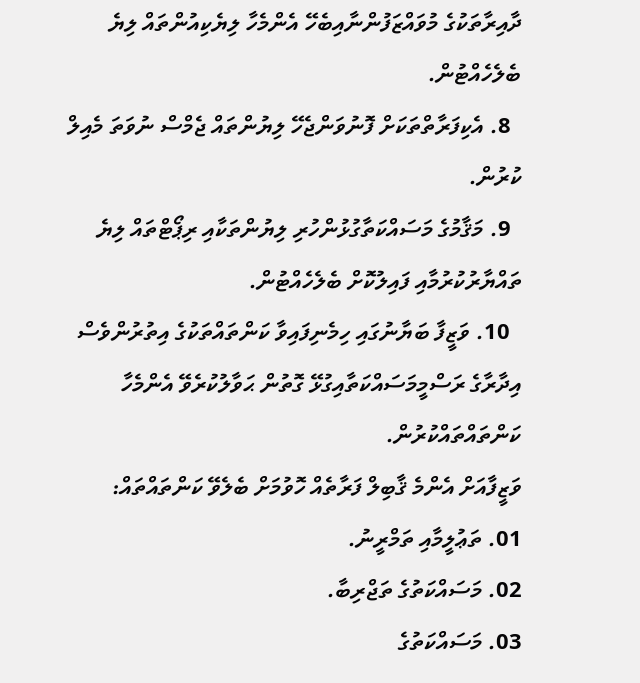ދާއިރާތަކުގެ މުވައްޒަފުންނާއިބެހޭ އެންމެހާ ލިޔެކިއުންތައް ލިޔެ ބެލެހެއްޓުން.
  8. އެކިފަރާތްތަކަށް ފޮނުވަންޖެހޭ ލިޔުންތައް ޖެމްސް ނުވަތަ މެއިލް ކުރުން.
  9. މަޤާމުގެ މަސައްކަތާގުޅުންހުރި ލިޔުންތަކާއި ރިޕޯޓްތައް ލިޔެ ތައްޔާރުކުރުމާއި ފައިލުކޮށް ބެލެހެއްޓުން.
  10. ވަޒީފާ ބަޔާނުގައި ހިމެނިފައިވާ ކަންތައްތަކުގެ އިތުރުންވެސް އިދާރާގެ ރަސްމީމަސައްކަތާއިގުޅޭ ގޮތުން ޙަވާލުކުރެވޭ އެންމެހާ ކަންތައްތައްކުރުން.
ވަޒީފާއަށް އެންމެ ޤާބިލް ފަރާތެއް ހޮވުމަށް ބެލެވޭ ކަންތައްތައް:
01. ތަޢުލީމާއި ތަމްރީނު.
02. މަސައްކަތުގެ ތަޖްރިބާ.
03. މަސައްކަތުގެ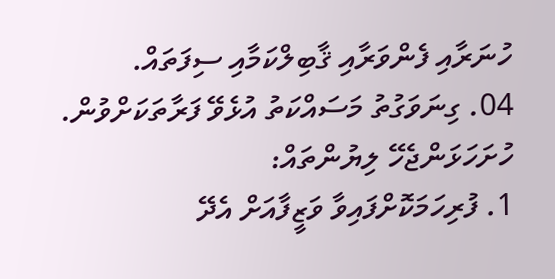ހުނަރާއި ފެންވަރާއި ޤާބިލްކަމާއި ސިފަތައް.
04. ގިނަވަގުތު މަސައްކަތު އުޅެވޭ ފަރާތަކަށްވުން.
ހުށަހަޅަންޖެހޭ ލިޔުންތައް:
1. ފުރިހަމަކޮށްފައިވާ ވަޒީފާއަށް އެދޭ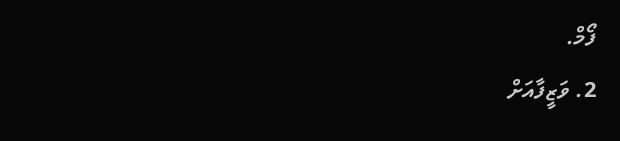ފޯމް.
2. ވަޒީފާއަށް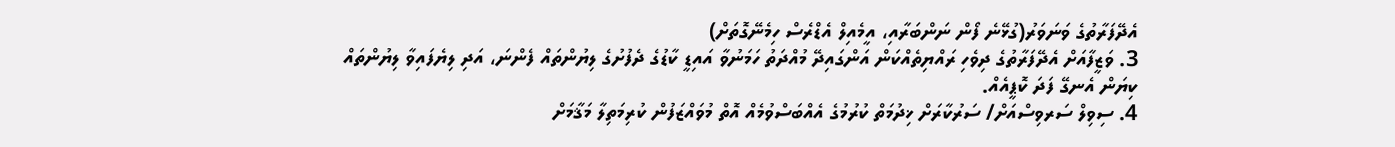އެދޭފަރާތުގެ ވަނަވަރު(ގުޅޭނެ ފޯން ނަންބަރާއި، އީމެއިލް އެޑްރެސް ހިމެނޭގޮތަށް)
3. ވަޒީފާއަށް އެދޭފަރާތުގެ ދިވެހި ރައްޔިތެއްކަން އަންގައިދޭ މުއްދަތު ހަމަނުވާ އައިޑީ ކާޑުގެ ދެފުށުގެ ލިޔުންތައް ފެންނަ، އަދި ލިޔެފައިވާ ލިޔުންތައް ކިޔަން އެނގޭ ފަދަ ކޮޕީއެއް.
4. ސިވިލް ސަރވިސްއަށް/ ސަރުކާރަށް ޚިދުމަތް ކުރުމުގެ އެއްބަސްވުމެއް އޮތް މުވައްޒަފުން ކުރިމަތިލާ މަޤާމަށް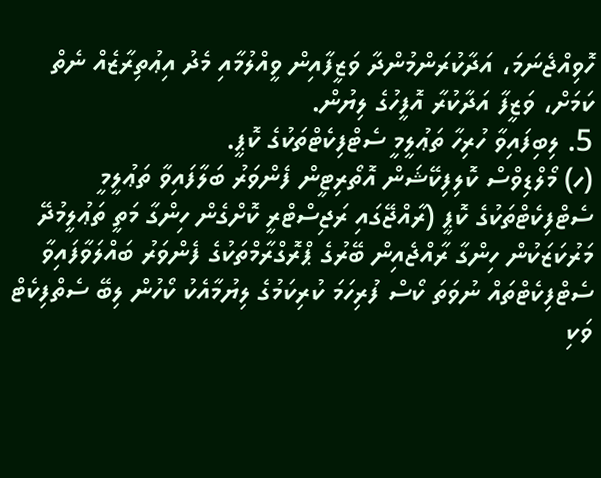ހޮވިއްޖެނަމަ، އަދާކުރަންމުންދާ ވަޒީފާއިން ވީއްލުމާއި މެދު އިޢުތިރާޒެއް ނެތް ކަމަށް، ވަޒީފާ އަދާކުރާ އޮފީހުގެ ލިޔުން.
5. ލިބިފައިވާ ހުރިހާ ތަޢުލީމީ ސެޓްފިކެޓްތަކުގެ ކޮޕީ.
(ހ) މޯލްޑިވްސް ކޮލިފިކޭޝަން އޮތޯރިޓީން ފެންވަރު ބަލާފައިވާ ތަޢުލީމީ ސެޓްފިކެޓްތަކުގެ ކޮޕީ (ރާއްޖޭގައި ރަޖިސްޓްރީ ކޮށްގެން ހިންގާ މަތީ ތަޢުލީމުދޭ މަރުކަޒަކުން ހިންގާ ރާއްޖެއިން ބޭރުގެ ޕްރޮގްރާމްތަކުގެ ފެންވަރު ބައްލަވާފައިވާ ސެޓްފިކެޓްތައް ނުވަތަ ކޯސް ފުރިހަމަ ކުރިކަމުގެ ލިޔުމާއެކު ކޯހުން ލިބޭ ސެތްފިކެޓް ވަކި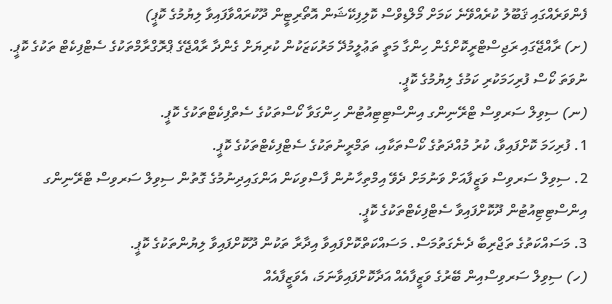ފެންވަރެއްގައި ޤަބޫލު ކުރެއްވޭނެ ކަމަށް މޯލްޑިވްސް ކޮލިފިކޭޝަން އޮތޯރިޓީން ދޫކުރައްވާފައިވާ ލިޔުމުގެ ކޮޕީ)
(ށ) ރާއްޖޭގައި ރަޖިސްޓްރީކޮށްގެން ހިންގާ މަތީ ތަޢުލީމުދޭ މަރުކަޒަކުން ކުރިޔަށް ގެންދާ ރާއްޖޭގެ ޕްރޮގްރާމްތަކުގެ ސެޓްފިކެޓް ތަކުގެ ކޮޕީ. ނުވަތަ ކޯސް ފުރިހަމަކުރި ކަމުގެ ލިޔުމުގެ ކޮޕީ.
(ނ) ސިވިލް ސަރވިސް ޓްރޭނިންގ އިންސްޓިޓިއުޓުން ހިންގަވާ ކޯސްތަކުގެ ސެތްފިކެޓްތަކުގެ ކޮޕީ.
1. ފުރިހަމަ ކޮށްފައިވާ، ކުރު މުއްދަތުގެ ކޯސްތަކާއި، ތަމްރީނުތަކުގެ ސެޓްފިކެޓްތަކުގެ ކޮޕީ.
2. ސިވިލް ސަރވިސް ވަޒީފާއަށް ވަނުމަށް ދެވޭ އިމްތިހާނުން ފާސްވިކަން އަންގައިދިނުމުގެ ގޮތުން ސިވިލް ސަރވިސް ޓްރޭނިންގ އިންސްޓިޓިއުޓުން ދޫކޮށްފައިވާ ސެޓްފިކެޓްތަކުގެ ކޮޕީ.
3. މަސައްކަތުގެ ތަޖްރިބާ ދެނެގަތުމަސް. މަސައްކަތްކޮށްފައިވާ އިދާރާ ތަކުން ދޫކޮށްފައިވާ ލިޔުންތަކުގެ ކޮޕީ.
(ހ) ސިވިލް ސަރވިސްއިން ބޭރުގެ ވަޒީފާއެއް އަދާކޮށްފައިވާނަމަ، އެވަޒީފާއެއް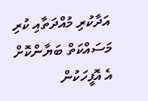އަދާކުރި މުއްދަތާއި ކުރި މަސައްކަތް ބަޔާންކޮށް އެ އޮފީހަކުން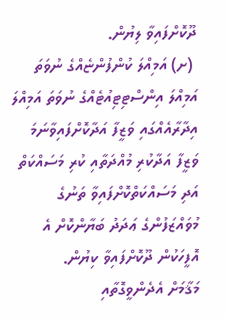ދޫކޮށްފައިވާ ލިޔުން.
 (ށ) އަމިއްލަ ކުންފުންޏެއްގެ ނުވަތަ އަމިއްލަ އިންސްޓިޓިއުޓެއްގެ ނުވަތަ އަމިއްލަ އިދާރާއެއްގައި ވަޒީފާ އަދާކޮށްފައިވާނަމަ ވަޒީފާ އަދާކުރި މުއްދަތާއި ކުރި މަސައްކަތް އަދި މަސައްކަތްކޮށްފައިވާ ތަނުގެ މުވައްޒަފުންގެ ޢަދަދު ބަޔާންކޮށް އެ އޮފީހަކުން ދޫކޮށްފައިވާ ކިޔުން.
މަޤާމަށް އެދެންވީގޮތާއި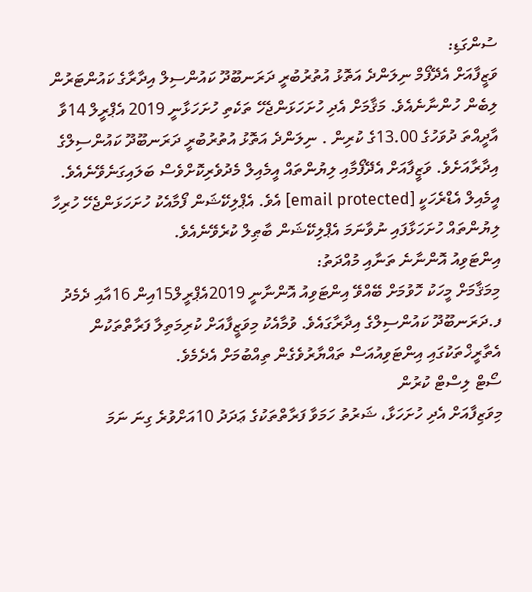ސުންގަޑި:
ވަޒީފާއަށް އެދޭފޯމް ނިލަންދެ އަތޮޅު އުތުރުބުރީ ދަރަނބޫދޫ ކައުންސިލް އިދާރާގެ ކައުންޓަރުން ލިބެން ހުންނާނެއެވެ. މަޤާމަށް އެދި ހުށަހަޅަންޖެހޭ ތަކެތި ހުށަހަޅާނީ 2019 އެޕްރީލް 14ވާ  އާދީއްތަ ދުވަހުގެ 13.00ގެ ކުރިން . ނިލަންދެ އަތޮޅު އުތުރުބުރީ ދަރަނބޫދޫ ކައުންސިލްގެ އިދާރާއަށެވެ. ވަޒީފާއަށް އެދޭފޯމާއި ލިޔުންތައް އީމެއިލް މެދުވެރިކޮށްވެސް ބަލައިގަނެވޭނެއެވެ. އީމެއިލް އެޑްރެހަކީ [email protected] އެވެ. އެޕްލިކޭޝަން ފޯމާއެކު ހުށަހަޅަންޖެހޭ ހުރިހާ ލިޔުންތައް ހުށަހަޅާފައި ނުވާނަމަ އެޕްލިކޭޝަން ބާޠިލް ކުރެވޭނެއެވެ.
އިންޓަވިއު އޮންނާނެ ތަނާއި މުއްދަތު:
މިމަޤާމަށް މީހަކު ހޮވުމަށް ބޭއްވޭ އިންޓަވިއު އޮންނާނީ 2019އެޕްރީލް15އިން 16އާއި ދެމެދު ފ.ދަރަނބޫދޫ ކައުންސިލްގެ އިދާރާގައެވެ. ވުމާއެކު މިވަޒީފާއަށް ކުރިމަތިލާ ފަރާތްތަކުން އެތާރީޚްތަކުގައި އިންޓަވިއުއަސް ތައްޔާރުވެގެން ތިއްބުމަށް އެދެމެވެ.
ސޯޓް ލިސްޓް ކުރުން
މިވަޒިފާއަށް އެދި ހުށަހަޅާ، ޝަރުތު ހަމަވާ ފަރާތްތަކުގެ ޢަދަދު 10އަށްވުރެ ގިނަ ނަމަ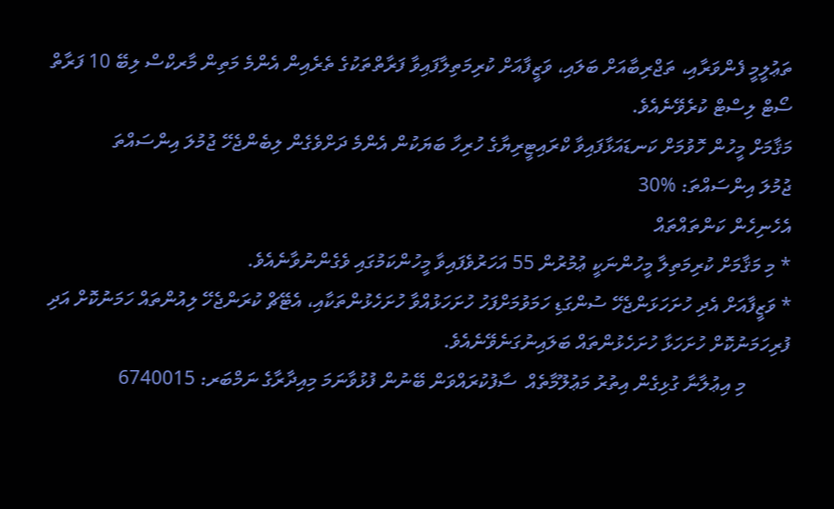ތަޢުލީމީ ފެންވަރާއި، ތަޖްރިބާއަށް ބަލައި، ވަޒީފާއަށް ކުރިމަތިލާފައިވާ ފަރާތްތަކުގެ ތެރެއިން އެންމެ މަތިން މާރކްސް ލިބޭ 10 ފަރާތް ސޯޓް ލިސްޓް ކުރެވޭނެއެވެ.
މަޤާމަށް މީހުން ހޮވުމަށް ކަނޑައަޅާފައިވާ ކްރައިޓީރިޔާގެ ހުރިހާ ބަޔަކުން އެންމެ ދަށްވެގެން ލިބެންޖެހޭ ޖުމުލަ އިންސައްތަ
ޖުމުލަ އިންސައްތަ: %30
އެހެނިހެން ކަންތައްތައް
* މި މަޤާމަށް ކުރިމަތިލާ މީހުންނަކީ ޢުމުރުން 55 އަހަރުވެފައިވާ މީހުންކަމުގައި ވެގެންނުވާނެއެވެ.
* ވަޒީފާއަށް އެދި ހުށަހަޅަންޖެހޭ ސުންގަޑި ހަމަވުމަށްފަހު ހުށަހަޅުއްވާ ހުށަހެޅުންތަކާއި، އެޓޭޗް ކުރަންޖެހޭ ލިއުންތައް ހަމަނުކޮށް އަދި ފުރިހަމަނުކޮށް ހުށަހަޅާ ހުށަހެޅުންތައް ބަލައިނުގަނެވޭނެއެވެ.
         މި އިޢުލާނާ ގުޅިގެން އިތުރު މަޢުލޫމާތެއް  ސާފުކުރައްވަން ބޭނުން ފުޅުވާނަމަ މިއިދާރާގެ ނަމްބަރ: 6740015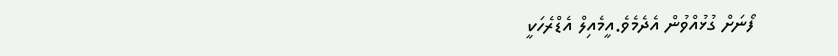ފޯނަށް ގުޅުއްވުން އެދެމެވެ.އީމެއިލް އެޑްރެހަކީ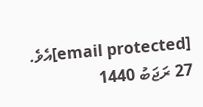[email protected]އެވެ.
27 ރަޖަބު 1440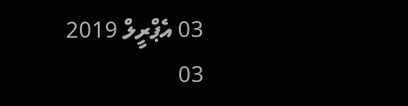03 އެޕްރީލް 2019
03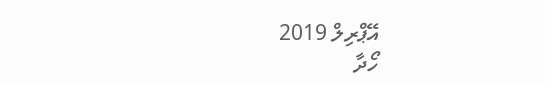އޭޕްރިލް 2019
ހޯދާ